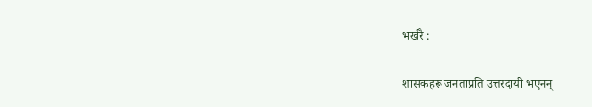भर्खरै :

शासकहरू जनताप्रति उत्तरदायी भएनन्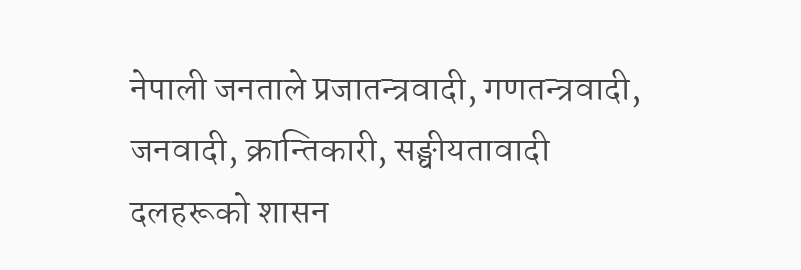नेपाली जनताले प्रजातन्त्रवादी, गणतन्त्रवादी, जनवादी, क्रान्तिकारी, सङ्घीयतावादी दलहरूको शासन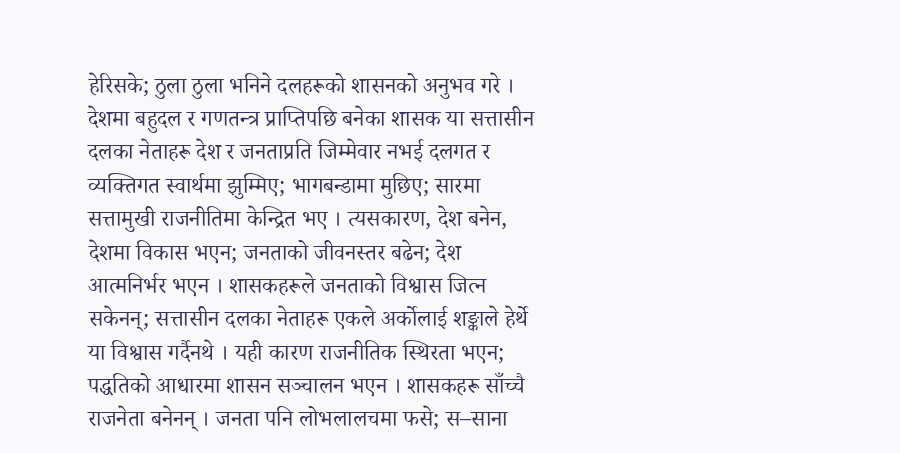हेरिसके; ठुला ठुला भनिने दलहरूको शासनको अनुभव गरे । देशमा बहुदल र गणतन्त्र प्राप्तिपछि बनेका शासक या सत्तासीन दलका नेताहरू देश र जनताप्रति जिम्मेवार नभई दलगत र व्यक्तिगत स्वार्थमा झुम्मिए; भागबन्डामा मुछिए; सारमा सत्तामुखी राजनीतिमा केन्द्रित भए । त्यसकारण, देश बनेन, देशमा विकास भएन; जनताको जीवनस्तर बढेन; देश आत्मनिर्भर भएन । शासकहरूले जनताको विश्वास जित्न सकेनन्; सत्तासीन दलका नेताहरू एकले अर्कोलाई शङ्काले हेर्थे या विश्वास गर्दैनथे । यही कारण राजनीतिक स्थिरता भएन; पद्धतिको आधारमा शासन सञ्चालन भएन । शासकहरू साँच्चै राजनेता बनेनन् । जनता पनि लोभलालचमा फसे; स–साना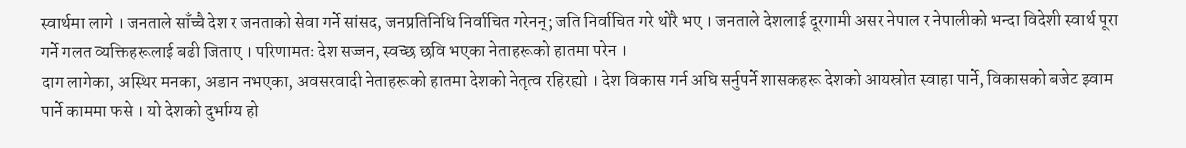स्वार्थमा लागे । जनताले साँच्चै देश र जनताको सेवा गर्ने सांसद, जनप्रतिनिधि निर्वाचित गरेनन्; जति निर्वाचित गरे थोरै भए । जनताले देशलाई दूरगामी असर नेपाल र नेपालीको भन्दा विदेशी स्वार्थ पूरा गर्ने गलत व्यक्तिहरूलाई बढी जिताए । परिणामतः देश सज्जन, स्वच्छ छवि भएका नेताहरूको हातमा परेन ।
दाग लागेका, अस्थिर मनका, अडान नभएका, अवसरवादी नेताहरूको हातमा देशको नेतृत्व रहिरह्यो । देश विकास गर्न अघि सर्नुपर्ने शासकहरू देशको आयस्रोत स्वाहा पार्ने, विकासको बजेट झ्वाम पार्ने काममा फसे । यो देशको दुर्भाग्य हो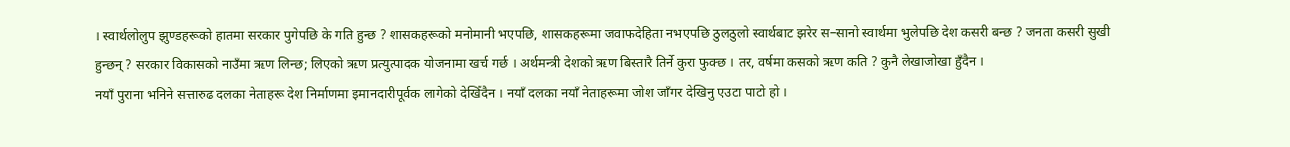। स्वार्थलोलुप झुण्डहरूको हातमा सरकार पुगेपछि के गति हुन्छ ? शासकहरूको मनोमानी भएपछि, शासकहरूमा जवाफदेहिता नभएपछि ठुलठुलो स्वार्थबाट झरेर स–सानो स्वार्थमा भुलेपछि देश कसरी बन्छ ? जनता कसरी सुखी हुन्छन् ? सरकार विकासको नाउँमा ऋण लिन्छ; लिएको ऋण प्रत्युत्पादक योजनामा खर्च गर्छ । अर्थमन्त्री देशको ऋण बिस्तारै तिर्ने कुरा फुक्छ । तर, वर्षमा कसको ऋण कति ? कुनै लेखाजोखा हुँदैन ।
नयाँ पुराना भनिने सत्तारुढ दलका नेताहरू देश निर्माणमा इमानदारीपूर्वक लागेको देखिँदैन । नयाँ दलका नयाँ नेताहरूमा जोश जाँगर देखिनु एउटा पाटो हो ।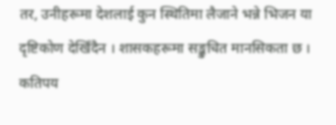तर, उनीहरूमा देशलाई कुन स्थितिमा लैजाने भन्ने भिजन या दृष्टिकोण देखिँदैन । शासकहरूमा सङ्कुचित मानसिकता छ । कतिपय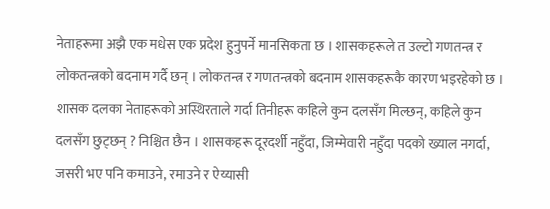नेताहरूमा अझै एक मधेस एक प्रदेश हुनुपर्ने मानसिकता छ । शासकहरूले त उल्टो गणतन्त्र र लोकतन्त्रको बदनाम गर्दै छन् । लोकतन्त्र र गणतन्त्रको बदनाम शासकहरूकै कारण भइरहेको छ । शासक दलका नेताहरूको अस्थिरताले गर्दा तिनीहरू कहिले कुन दलसँग मिल्छन्, कहिले कुन दलसँग छुट्छन् ? निश्चित छैन । शासकहरू दूरदर्शी नहुँदा, जिम्मेवारी नहुँदा पदको ख्याल नगर्दा, जसरी भए पनि कमाउने, रमाउने र ऐय्यासी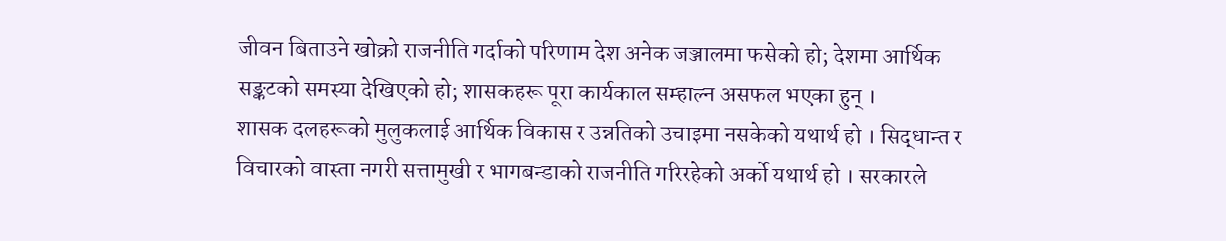जीवन बिताउने खोक्रो राजनीति गर्दाको परिणाम देश अनेक जञ्जालमा फसेको हो; देशमा आर्थिक सङ्कटको समस्या देखिएको हो; शासकहरू पूरा कार्यकाल सम्हाल्न असफल भएका हुन् ।
शासक दलहरूको मुलुकलाई आर्थिक विकास र उन्नतिको उचाइमा नसकेको यथार्थ हो । सिद्धान्त र विचारको वास्ता नगरी सत्तामुखी र भागबन्डाको राजनीति गरिरहेको अर्को यथार्थ हो । सरकारले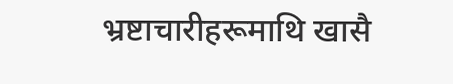भ्रष्टाचारीहरूमाथि खासै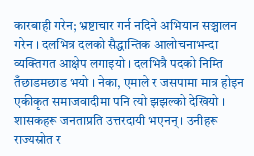कारबाही गरेन; भ्रष्टाचार गर्न नदिने अभियान सञ्चालन गरेन । दलभित्र दलको सैद्धान्तिक आलोचनाभन्दा व्यक्तिगत आक्षेप लगाइयो । दलभित्रै पदको निम्ति तँछाडमछाड भयो । नेका, एमाले र जसपामा मात्र होइन एकीकृत समाजवादीमा पनि त्यो झझल्को देखियो । शासकहरू जनताप्रति उत्तरदायी भएनन् । उनीहरू राज्यस्रोत र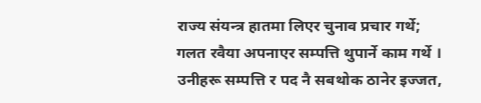राज्य संयन्त्र हातमा लिएर चुनाव प्रचार गर्थे; गलत रवैया अपनाएर सम्पत्ति थुपार्ने काम गर्थे । उनीहरू सम्पत्ति र पद नै सबथोक ठानेर इज्जत,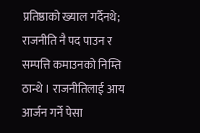प्रतिष्ठाको ख्याल गर्दैनथे; राजनीति नै पद पाउन र सम्पत्ति कमाउनको निम्ति ठान्थे । राजनीतिलाई आय आर्जन गर्ने पेसा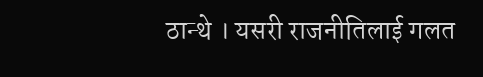ठान्थे । यसरी राजनीतिलाई गलत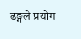ढङ्गले प्रयोग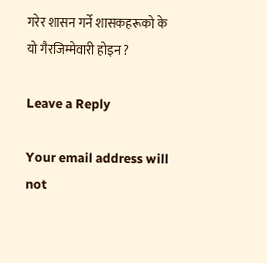गरेर शासन गर्ने शासकहरूको के यो गैरजिम्मेवारी होइन ?

Leave a Reply

Your email address will not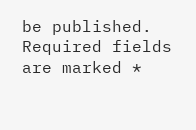be published. Required fields are marked *